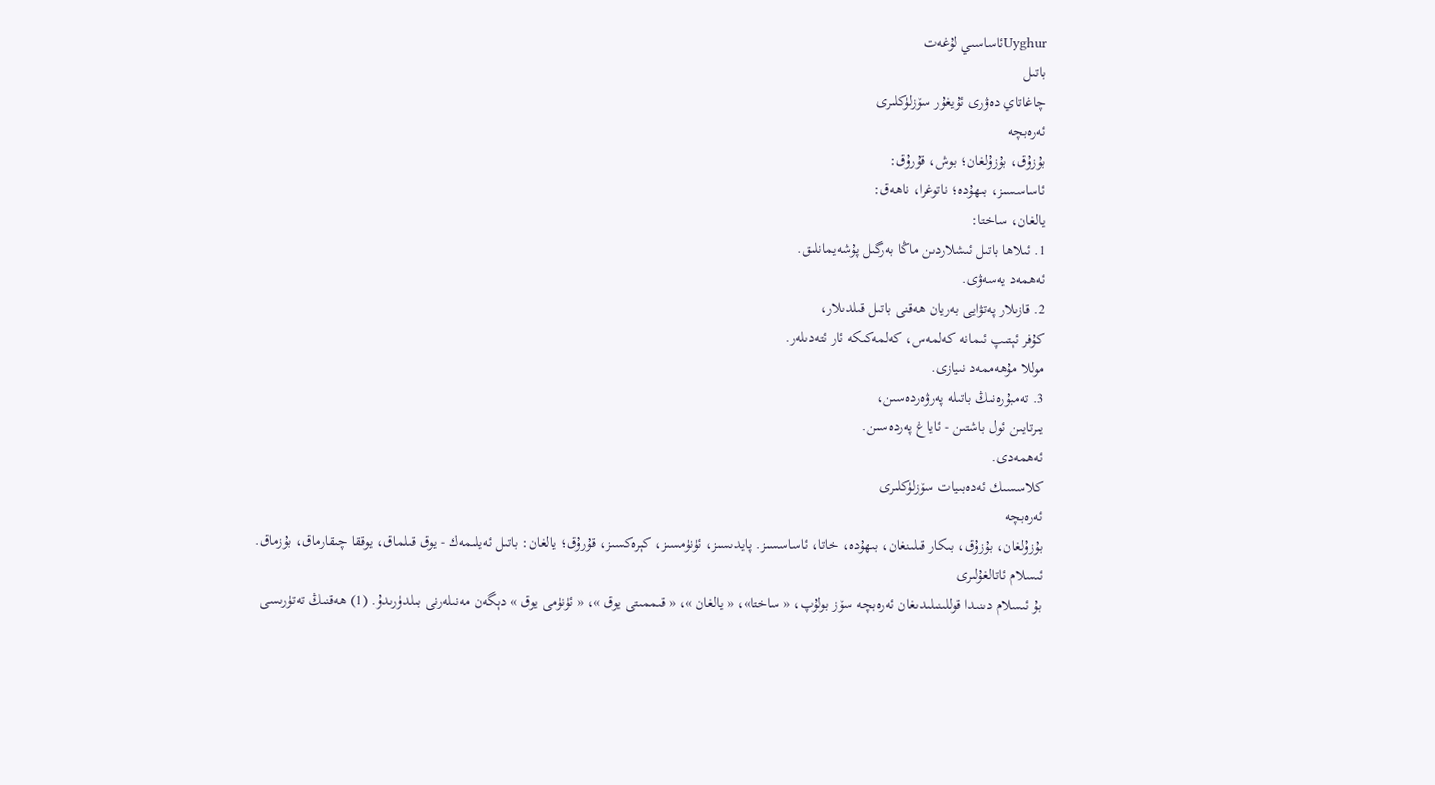Uyghurئاساسىي لۇغەت
باتىل
چاغاتاي دەۋرى ئۇيغۇر سۆزلۈكلىرى
ئەرەبچە
بۇزۇق، بۇزۇلغان؛ بوش، قۇرۇق:
ئاساسسىز، بىھۇدە؛ ناتوغرا، ناھەق:
يالغان، ساختا:
1. ئىلاھا باتىل ئىشلاردىن ماڭا بەرگىل پۇشەيمانلىق.
ئەھمەد يەسەۋى.
2. قازىلار پەتۋايى بەريان ھەقنى باتىل قىلدىلار،
كۇفر ئېتىپ ئىمانە كەلمەس، كەلمەكىكە ئار ئتەدىلەر.
موللا مۇھەممەد نىيازى.
3. تەمبۇرەنىڭ باتىلە پەرۋەردەسىن،
يىرتايىن ئول باشتىن - ئاياغ پەردەسىن.
ئەھمەدى.
كلاسسىك ئەدەبىيات سۆزلۈكلىرى
ئەرەبچە
بۇزۇلغان، بۇزۇق، بىكار قىلىنغان، بىھۇدە، خاتا، ئاساسسىز. پايدىسىز، ئۈنۈمسىز، كېرەكسىز، قۇرۇق؛ يالغان: باتىل ئەيلىمەك - يوق قىلماق، يوققا چىقارماق، بۇزماق.
ئىسلام ئاتالغۇلىرى
بۇ ئىسلام دىنىدا قوللىنىلىدىغان ئەرەبچە سۆز بولۇپ، « ساختا»، « يالغان »، « قىممىتى يوق »، « ئۈنۈمى يوق » دېگەن مەنىلەرنى بىلدۈرىدۇ. (1) ھەقنىڭ تەتۈرىسى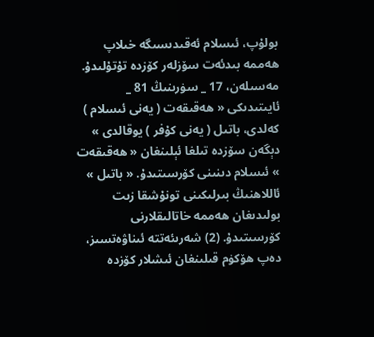بولۇپ، ئىسلام ئەقىدىسىگە خىلاپ ھەممە بىدئەت سۆزلەر كۆزدە تۇتۇلىدۇ. مەسىلەن، 17 _ سۈرىنىڭ 81 _ ئايىتىدىكى « ھەقىقەت ( يەنى ئىسلام ) كەلدى، باتىل ( يەنى كۇفر ) يوقالدى » دېگەن سۆزدە تىلغا ئېلىنغان « ھەقىقەت » ئىسلام دىنىنى كۆرسىتىدۇ. « باتىل » ئاللاھنىڭ بىرلىكىنى تونۇشقا زىت بولىدىغان ھەممە خاتالىقلارنى كۆرسىتىدۇ. (2) شەرىئەتتە ئىناۋەتسىز، دەپ ھۆكۈم قىلىنغان ئىشلار كۆزدە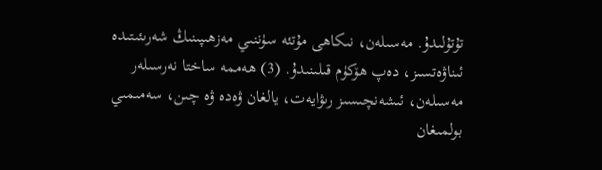تۇتۇلىدۇ. مەسىلەن، نىكاھى مۇتئە سۈننىي مەزھىپىنىڭ شەرىئىتىدە ئىناۋەتسىز، دەپ ھۆكۈم قىلىنىدۇ. (3) ھەممە ساختا نەرسىلەر مەسىلەن، ئىشەنچىسىز رىۋايەت، يالغان ۋەدە ۋە چىن، سەمىمىي بولمىغان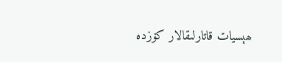ھېسيات قاتارلىقالار كۆزدە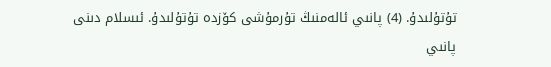تۇتۇلىدۇ. (4) پانىي ئالەمنىڭ تۇرمۇشى كۆزدە تۇتۇلىدۇ. ئىسلام دىنى پانىي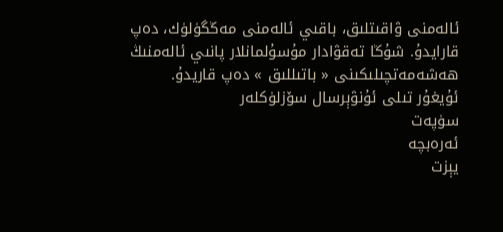ئالەمنى ۋاقىتلىق، باقىي ئالەمنى مەڭگۈلۈك، دەپ قارايدۇ. شۇڭا تەقۋادار مۇسۇلمانلار پانىي ئالەمنىڭ ھەشەمەتچىلىكىنى « باتىللىق » دەپ قاريدۇ.
ئۇيغۇر تىلى ئۇنۋېرسال سۆزلۈكلەر
سۈپەت
ئەرەبچە
يېزت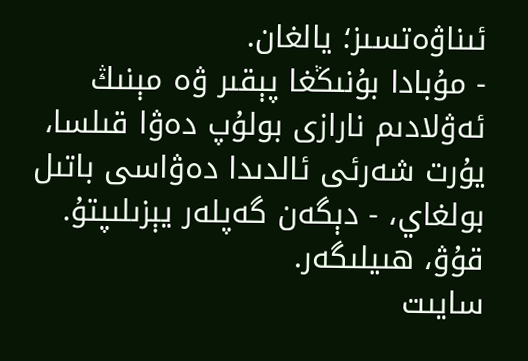ئىناۋەتسىز؛ يالغان.
- مۇبادا بۇنىڭغا پېقىر ۋە مېنىڭ ئەۋلادىم نارازى بولۇپ دەۋا قىلسا، يۇرت شەرئى ئالدىدا دەۋاسى باتىل بولغاي، - دېگەن گەپلەر يېزىلىپتۇ.
قۇۋ، ھىيلىگەر.
سايىت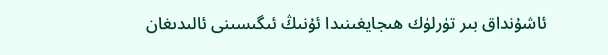ئاشۇنداق بىر تۈرلۈك ھىجايغىنىدا ئۇنىڭ ئىگىسىنى ئالىدىغان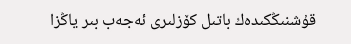قۇشنىڭكىدەك باتىل كۆزلىرى ئەجەب بىر ياڭزا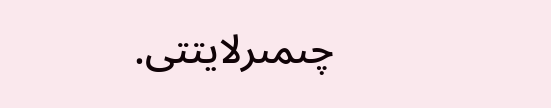چىمىرلايتتى.